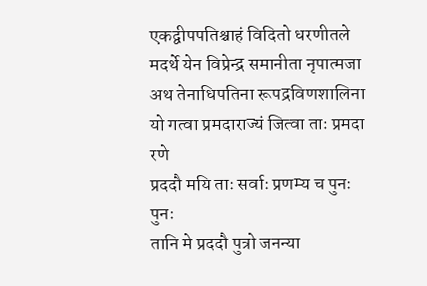एकद्वीपपतिश्चाहं विदितो धरणीतले
मदर्थे येन विप्रेन्द्र समानीता नृपात्मजा
अथ तेनाधिपतिना रूपद्रविणशालिना
यो गत्वा प्रमदाराज्यं जित्वा ताः प्रमदा रणे
प्रददौ मयि ताः सर्वाः प्रणम्य च पुनः पुनः
तानि मे प्रददौ पुत्रो जनन्या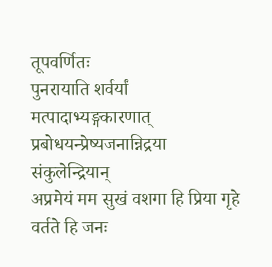तूपवर्णितः
पुनरायाति शर्वर्यां मत्पादाभ्यङ्गकारणात्
प्रबोधयन्प्रेष्यजनान्निद्रया संकुलेन्द्रियान्
अप्रमेयं मम सुखं वशगा हि प्रिया गृहे
वर्तते हि जनः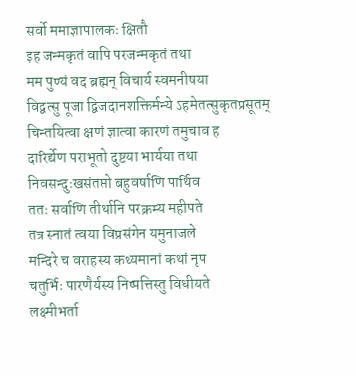सर्वो ममाज्ञापालकः क्षितौ
इह जन्मकृतं वापि परजन्मकृतं तथा
मम पुण्यं वद ब्रह्मन् विचार्य स्वमनीषया
विद्वत्सु पूजा द्विजदानशक्तिर्मन्ये ऽहमेतत्सुकृतप्रसूतम्
चिन्तयित्वा क्षणं ज्ञात्वा कारणं तमुचाव ह
दारिर्द्येण पराभूतो दुष्टया भार्यया तथा
निवसन्दुःखसंतप्तो बहुवर्षाणि पार्थिव
ततः सर्वाणि तीर्थानि परक्रम्य महीपते
तत्र स्नातं त्वया विप्रसंगेन यमुनाजले
मन्दिरे च वराहस्य कथ्यमानां कथां नृप
चतुर्भिः पारणैर्यस्य निष्पत्तिस्तु विधीयते
लक्ष्मीभर्ता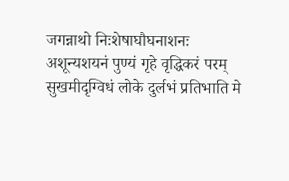जगन्नाथो निःशेषाघौघनाशनः
अशून्यशयनं पुण्यं गृहे वृद्धिकरं परम्
सुखमीदृग्विधं लोके दुर्लभं प्रतिभाति मे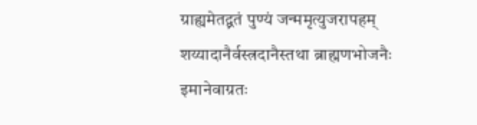ग्राह्यमेतद्व्रतं पुण्यं जन्ममृत्युजरापहम्
शय्यादानैर्वस्त्रदानैस्तथा ब्राह्मणभोजनैः
इमानेवाग्रतः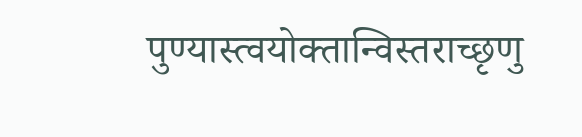पुण्यास्त्वयोक्तान्विस्तराच्छृणु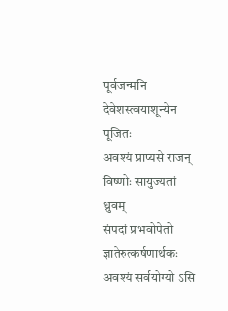पूर्वजन्मनि देवेशस्त्वयाशून्येन पूजितः
अवश्यं प्राप्यसे राजन् विष्णोः सायुज्यतां ध्रुवम्
संपदां प्रभवोपेतो ज्ञातेरुत्कर्षणार्थकः
अवश्यं सर्वयोग्यो ऽसि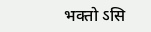भक्तो ऽसि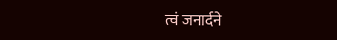त्वं जनार्दने